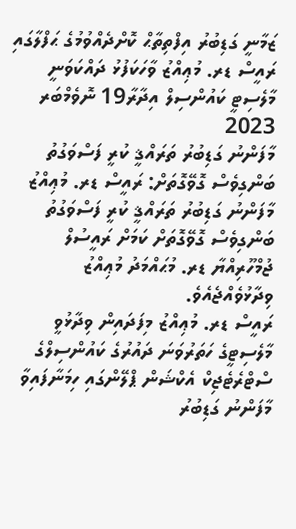ޒަމާނީ ގަޑިބުރު އިފްތިތާޙް ކޮށްދެއްވުމުގެ ޙަފްލާގައި ރައީސް ޑރ. މުޢިއްޒު ވާހަކަފުޅު ދައްކަވަނީ
މާލެސިޓީ ކައުންސިލް އިދާރާ19 ނޮވެމްބަރ 2023
މާފަންނު ގަޑިބުރު ތަރައްޤީ ކުރީ ފަސްވަގުތު ބަންގިވެސް ގޮވޭގޮތަށް: ރައީސް ޑރ. މުޢިއްޒު
މާފަންނު ގަޑިބުރު ތަރައްޤީ ކުރީ ފަސްވަގުތު ބަންގިވެސް ގޮވޭގޮތަށް ކަމަށް ރައީސުލް ޖުމްހޫރިއްޔާ ޑރ. މުޙައްމަދު މުޢިއްޒު ވިދާޅުވެއްޖެއެވެ.
ރައީސް ޑރ. މުޢިއްޒު މިފަދައިން ވިދާޅުވީ މާލެސިޓީގެ ހަތަރުވަނަ ދައުރުގެ ކައުންސިލްގެ ސްޓްރެޓެޖިކް އެކްޝަން ޕްލޭންގައި ހިމަނާފައިވާ މާފަންނު ގަޑިބުރު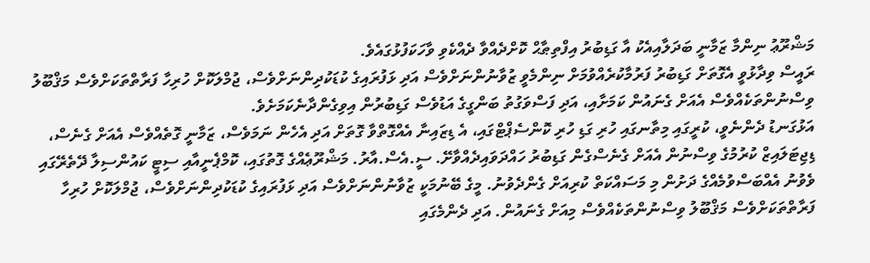މަޝްރޫޢު ނިންމާ ޒަމާނީ ބަދަލާއިއެކު އާ ގަޑިބުރު އިފްތިޠާޙް ކޮށްދެއްވާ ދެއްކެވި ވާހަކަފުޅުގައެވެ.
ރައީސް ވިދާޅުވީ އެގޮތަށް ގަޑިބުރު ފަރުމާކުރެއްވުމަށް ނިންމެވީ ޒުވާނުންނަށްވެސް އަދި ޅަފުރައިގެ ކުޑަކުދިންނަށްވެސް، ޖުމްލަކޮށް ހުރިހާ ފަރާތްތަކަށްވެސް މަޤްބޫލު ވިސްނުންތަކެއްވެސް އެއަށް ގެނައުން ކަމަށާއި، އަދި ފަސްވަގުތު ބަންގީގެ އަޑުވެސް ގަޑިބުރުން އިވިގެންދާނެކަމަށެވެ.
އަޅުގަނޑު ދެންނެވީ، ކުރީގައި މިތާނގައި ހުރި ގަޑި ހުރި ކޮންސެޕްޓްގައި، އެ ޑިޒައިނާ އެއްގޮތްވާ ގޮތަށް އަދި އެހެން ނަމަވެސް، ޒަމާނީ ގޮތެއްވެސް އެއަށް ގެނެސް، ޑިޖިޓަލައިޒް ކުރުމުގެ ވިސްނުން އެއަށް ގެނެސްގެން ގަޑިބުރު ހައްދަވައިދެއްވާށޭ. ސީ.އެސް.އާރު. މަޝްރޫޢެއްގެ ގޮތުގައި، ކޮމްޕެނީއާއި ސިޓީ ކައުންސިލާ ދޭތެރޭގައި ވެވުނު އެއްބަސްވުމެއްގެ ދަށުން މި މަސައްކަތް ކުރިއަށް ގެންދެވުނު. މީގެ ބޭނުމަކީ ޒުވާނުންނަށްވެސް އަދި ޅަފުރައިގެ ކުޑަކުދިންނަށްވެސް، ޖުމްލަކޮށް ހުރިހާ ފަރާތްތަކަށްވެސް މަޤްބޫލު ވިސްނުންތަކެއްވެސް މިއަށް ގެނައުން. އަދި ދެންމެގައި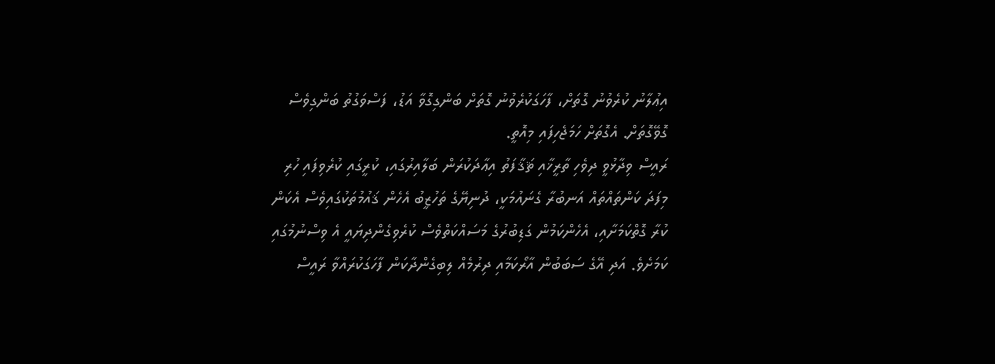އިޢުލާނު ކުރެވުނު ގޮތަށް، ފާހަގަކުރެވުނު ގޮތަށް ބަންގިގޮވާ އަޑު، ފަސްވަގުތު ބަންގިވެސް ގޮވޭގޮތަށް. އެގޮތަށް ހަމަޖެހިފައި މިއޮތީ.
ރައީސް ވިދާޅުވީ ދިވެހި ތާރީޚާއި ޘަޤާފަތު އިޢާދަކުރަން ބަލާއިރުގައި، ކުރީގައި ކުރެވިފައި ހުރި މިފަދަ ކަންތައްތައް އަނބުރާ ގެނައުމަކީ، ދުނިޔޭގެ ތަހުޒީބު އެހެން ޤައުމުތަކުގައިވެސް އެކަން ކުރާ ގޮތްކަމަށާއި، އެހެންކަމުން ގަޑިބުރުގެ މަސައްކަތްވެސް ކުރެވިގެންދިޔައީ އެ ވިސްނުމުގައި ކަމަށެވެ. އަދި އޭގެ ސަބަބުން އާރޯކަމާއި ދިރުމެއް ލިބިގެންދާކަން ފާހަގަކުރައްވާ ރައީސް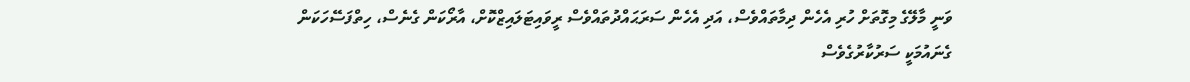ވަނީ މާލޭގެ މިގޮތަށް ހުރި އެހެން ދިމާތައްވެސް، އަދި އެހެން ސަރަޙައްދުތައްވެސް ރީވައިޓަލައިޒްކޮށް، އާރޯކަން ގެނެސް، ހިތްފަސޭހަކަން ގެނައުމަކީ ސަރުކާރުގެވެސް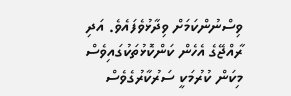ވިސްނުންކަމަށް ވިދާޅުވެފައެވެ. އަދި ރާއްޖޭގެ އެހެން ކަންކޮޅުތަކުގައިވެސް މިކަން ކުރުމަކީ ސަރުކާރުގެވެސް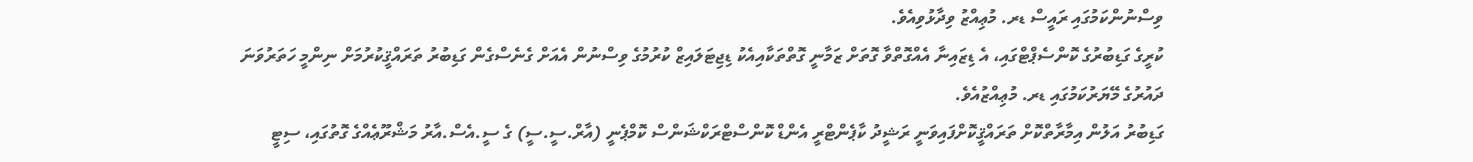ވިސްނުންކަމުގައި ރައީސް ޑރ. މުޢިއްޒު ވިދާޅުވިއެވެ.
ކުރީގެ ގަޑިބުރުގެ ކޮންސެޕްޓްގައި، އެ ޑިޒައިނާ އެއްގޮތްވާ ގޮތަށް ޒަމާނީ ގޮތްތަކާއިއެކު ޑިޖިޓަލައިޒް ކުރުމުގެ ވިސްނުން އެއަށް ގެނެސްގެން ގަޑިބުރު ތަރައްޤީކުރުމަށް ނިންމީ ހަތަރުވަނަ ދައުރުގެ މޭޔަރުކަމުގައި ޑރ. މުޢިއްޒުއެވެ.
ގަޑިބުރު އަލުން އިމާރާތްކޮށް ތަރައްޤީކޮށްފައިވަނީ ރަޝީދު ކާޕެންޓްރީ އެންޑް ކޮންސްޓްރަކްޝަންސް ކޮމްޕެނީ (އާރް.ސީ.ސީ) ގެ ސީ.އެސް.އާރު މަޝްރޫޢެއްގެ ގޮތުގައި، ސިޓީ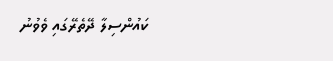ކައުންސިލާ ދޭތެރޭގައި ވެވުނު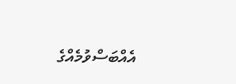އެއްބަސްވުމެއްގެ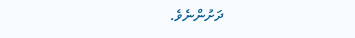ދަށުންނެވެ.